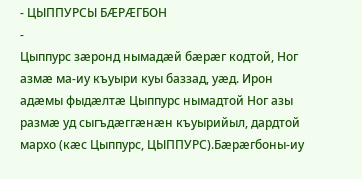- ЦЫППУРСЫ БÆРÆГБОН
-
Цыппурс зæронд нымадæй бæрæг кодтой, Ног азмæ ма-иу къуыри куы баззад, уæд. Ирон адæмы фыдæлтæ Цыппурс нымадтой Ног азы размæ уд сыгъдæггæнæн къуырийыл, дардтой мархо (кæс Цыппурс, ЦЫППУРС).Бæрæгбоны-иу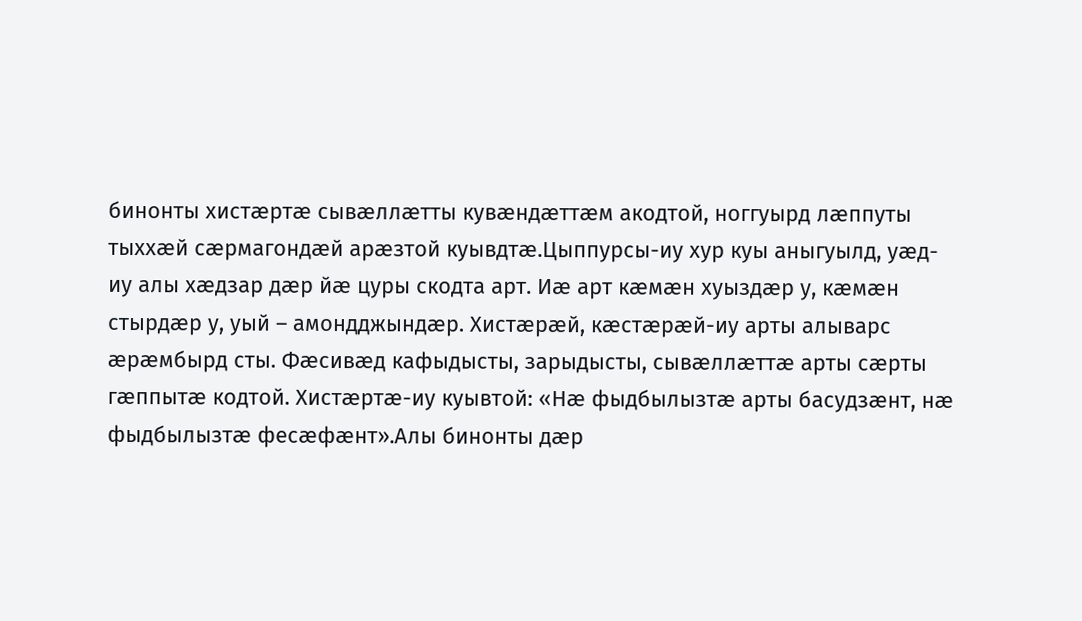бинонты хистæртæ сывæллæтты кувæндæттæм акодтой, ноггуырд лæппуты тыххæй сæрмагондæй арæзтой куывдтæ.Цыппурсы-иу хур куы аныгуылд, уæд-иу алы хæдзар дæр йæ цуры скодта арт. Иæ арт кæмæн хуыздæр у, кæмæн стырдæр у, уый – амондджындæр. Хистæрæй, кæстæрæй-иу арты алыварс æрæмбырд сты. Фæсивæд кафыдысты, зарыдысты, сывæллæттæ арты сæрты гæппытæ кодтой. Хистæртæ-иу куывтой: «Нæ фыдбылызтæ арты басудзæнт, нæ фыдбылызтæ фесæфæнт».Алы бинонты дæр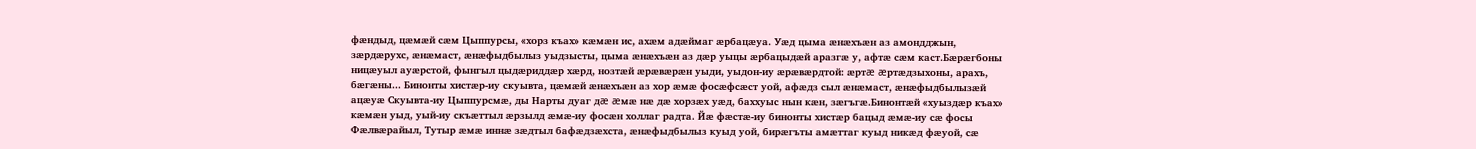фæндыд, цæмæй сæм Цыппурсы, «хорз къах» кæмæн ис, ахæм адæймаг æрбацæуа. Уæд цыма æнæхъæн аз амондджын, зæрдæрухс, æнæмаст, æнæфыдбылыз уыдзысты, цыма æнæхъæн аз дæр уыцы æрбацыдæй аразгæ у, афтæ сæм каст.Бæрæгбоны ницæуыл ауæрстой, фынгыл цыдæриддæр хæрд, нозтæй æрæвæрæн уыди, уыдон-иу æрæвæрдтой: æртæ æртæдзыхоны, арахъ, бæгæны... Бинонты хистæр-иу скуывта, цæмæй æнæхъæн аз хор æмæ фосæфсæст уой, афæдз сыл æнæмаст, æнæфыдбылызæй ацæуæ Скуывта-иу Цыппурсмæ, ды Нарты дуаг дæ æмæ нæ дæ хорзæх уæд, баххуыс нын кæн, зæгъгæ.Бинонтæй «хуыздæр къах» кæмæн уыд, уый-иу скъæттыл æрзылд æмæ-иу фосæн холлаг радта. Йæ фæстæ-иу бинонты хистæр бацыд æмæ-иу сæ фосы Фæлвæрайыл, Тутыр æмæ иннæ зæдтыл бафæдзæхста, æнæфыдбылыз куыд уой, бирæгъты амæттаг куыд никæд фæуой, сæ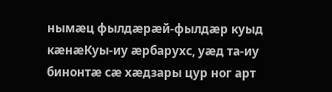нымæц фылдæрæй-фылдæр куыд кæнæКуы-иу æрбарухс, уæд та-иу бинонтæ сæ хæдзары цур ног арт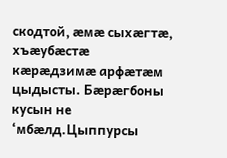скодтой, æмæ сыхæгтæ, хъæубæстæ кæрæдзимæ арфæтæм цыдысты. Бæрæгбоны кусын не ‘мбæлд.Цыппурсы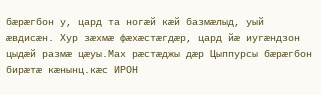бæрæгбон у, цард та ногæй кæй базмæлыд, уый æвдисæн. Хур зæхмæ фæхæстæгдæр, цард йæ иугæндзон цыдæй размæ цæуы.Мах рæстæджы дæр Цыппурсы бæрæгбон бирæтæ кæнынц.кæс ИРОН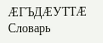ÆГЪДÆУТТÆ
Словарь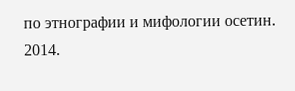по этнографии и мифологии осетин. 2014.